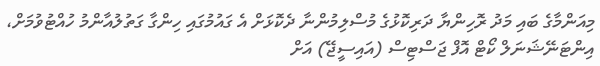މިއަންމާގެ ބައި މަދު ރޮހިންޔާ ދަރިކޮޅުގެ މުސްލިމުންނާ ދެކޮޅަށް އެ ގައުމުގައި ހިންގާ ގަތުލުއާންމު ހުއްޓުވުމަށް، އިންޓަނޭޝަނަލް ކޯޓް އޮފް ޖަސްޓިސް (އައިސީޖޭ) އަށް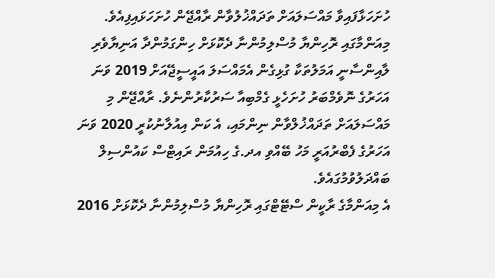ހުށަހަޅާފައިވާ މައްސަލައަށް ތަދައްޚުލުވާން ރާއްޖޭން ހުށަހަޅައިފިއެވެ.
މިއަންމާގައި ރޮހިންޔާ މުސްލިމުންނާ ދެކޮޅަށް ހިންގަމުންދާ އަނިޔާވެރި ލާއިންސާނީ އަމަލުތަކާ ގުޅިގެން އެމައްސަލަ އައީސީޖޭއަށް 2019 ވަނަ އަހަރުގެ ނޮވެމްބަރު ހުށަހެޅީ ގެމްބިއާ ސަރުކާރުންނެވެ. ރާއްޖޭން މި މައްސަލައަށް ތަދައްޚުލްވާން ނިންމައި، އެ ކަން އިއުލާނުކުރީ 2020 ވަނަ އަހަރުގެ ފެބްރުއަރީ މަހު ބޭއްވި އދ.ގެ ހިއުމަން ރައިޓްސް ކައުންސިލް ބައްދަލުވުމުގައެވެ.
އެ މިއަންމާގެ ރާކީން ސްޓޭޓްގައި ރޮހިންޔާ މުސްލިމުންނާ ދެކޮޅަށް 2016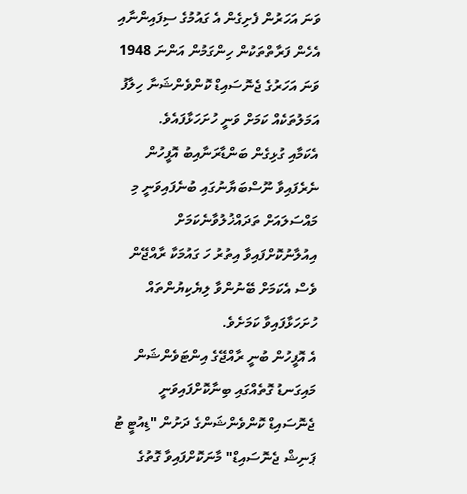ވަނަ އަހަރުން ފެށިގެން އެ ގައުމުގެ ސިފައިންނާއި އެހެން ފަރާތްތަކުން ހިންގަމުން އަންނަ 1948 ވަނަ އަހަރުގެ ޖެނޮސައިޑް ކޮންވެންޝަނާ ހިލާފު އަމަލުތަކެއް ކަމަށް ވަނީ ހުށަހަޅާފައެވެ.
އެކަމާއި ގުޅިގެން ބަންޑާރަނާއިބު އޮފީހުން ނެރެފައިވާ ނޫސްބަޔާނުގައި ބުނެފައިވަނީ މި މައްސަލައަށް ތަދައްޚުލުވާނެކަމަށް އިއުލާނުކޮށްފައިވާ އިތުރު ހަ ގައުމަކާ ރާއްޖޭން ވެސް އެކަމަށް ބޭނުންވާ ލިޔެކިޔުންތައް ހުށަހަޅާފައިވާ ކަމަށެވެ.
އެ އޮފީހުން ބުނީ ރާއްޖޭގެ އިންޓަވެންޝަން މައިގަނޑު ގޮތެއްގައި ބިނާކޮށްފައިވަނީ ޖެނޮސައިޑް ކޮންވެންޝަންގެ ދަށުން "ޑިއުޓީ ޓު ޕަނިޝް ޖެނޮސައިޑް" މާނަކޮށްފައިވާ ގޮތުގެ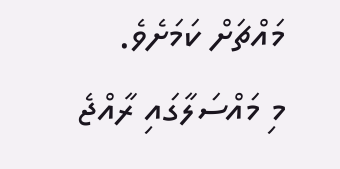މައްޗަށް ކަމަށެވެ.
މި މައްސަލާގައި ރާއްޖެ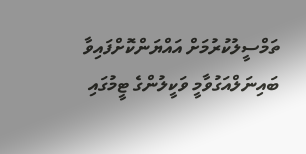ތަމްސީލުކުރުމަށް އައްޔަންކޮށްފައިވާ ބައިނަލްއަގުވާމީ ވަކީލުންގެ ޓީމުގައި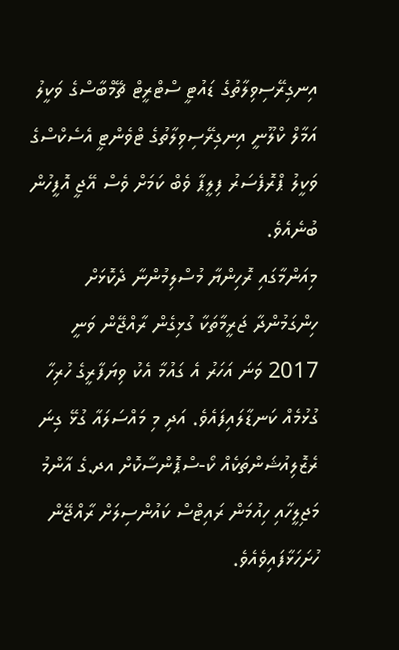އިނގިރޭސިވިލާތުގެ ޑައުޓީ ސްޓްރީޓް ޗޭމްބާސްގެ ވަކީލު އަމާލް ކްލޫނީ އިނގިރޭސިވިލާތުގެ ޓްވެންޓީ އެސެކްސްގެ ވަކީލު ޕްރޮފެސަރު ފިލީޕާ ވެބް ކަމަށް ވެސް އޭޖީ އޮފީހުން ބުނެއެވެ.
މިއަންމާގައި ރޮހިންޔާ މުސްލިމުންނާ ދެކޮޅަށް ހިންގަމުންދާ ޖަރީމާތަކާ ގުޅިގެން ރާއްޖޭން ވަނީ 2017 ވަނަ އަހަރު އެ ގައުމާ އެކު ވިޔަފާރީގެ ހުރިހާ ގުޅުމެއް ކަނޑާލައިފައެވެ. އަދި މި މައްސަލައާ ގުޅޭ ގިނަ ރެޒޮލިއުޝަންތަކެއް ކޯ-ސްޕޮންސާކޮށް އދ.ގެ އާންމު މަޖިލީހާއި ހިއުމަން ރައިޓްސް ކައުންސިލަށް ރާއްޖޭން ހުށަހަޅާފައިވެއެވެ.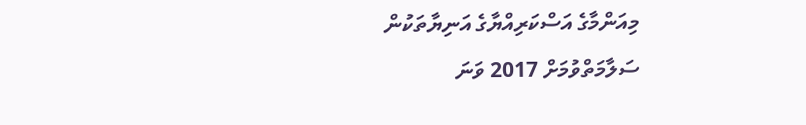މިއަންމާގެ އަސްކަރިއްޔާގެ އަނިޔާތަކުން ސަލާމަތްވުމަށް 2017 ވަނަ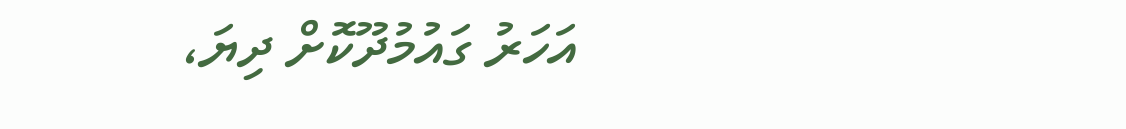އަހަރު ގައުމުދޫކޮށް ދިޔަ،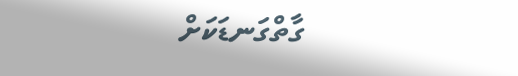ގާތްގަނޑަކަށް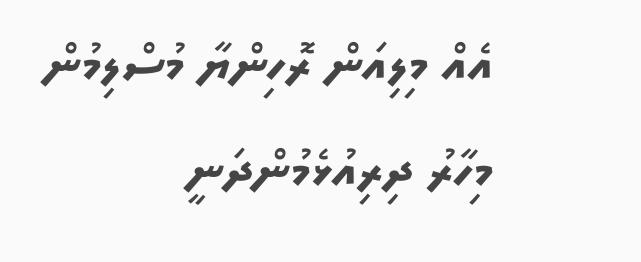އެއް މިލިއަން ރޮހިންޔާ މުސްލިމުން މިހާރު ދިރިއުޅެމުންދަނީ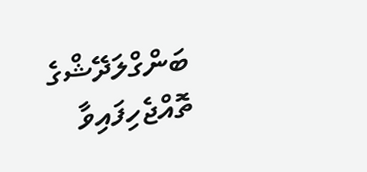ބަންގްލަދޭޝްގެ ތޮއްޖެހިފައިވާ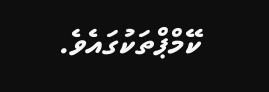ކޭމްޕްތަކުގައެވެ.